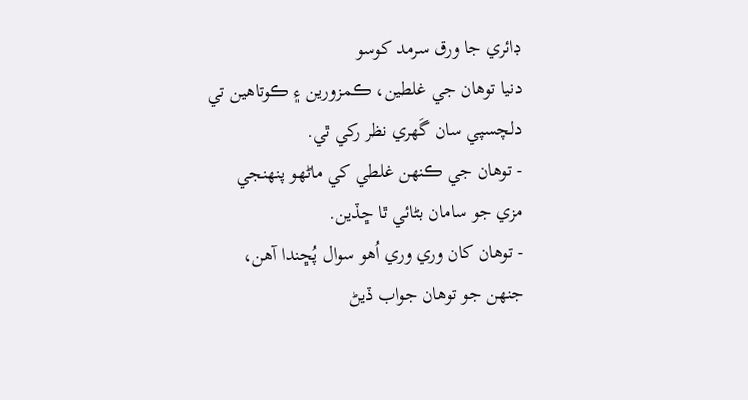ڊائري جا ورق سرمد کوسو
دنيا توهان جي غلطين، ڪمزورين ۽ ڪوتاهين تي دلچسپي سان گَهري نظر رکي ٿي.
- توهان جي ڪنهن غلطي کي ماڻهو پنهنجي مزي جو سامان بڻائي ٿا ڇڏين.
- توهان کان وري وري اُهو سوال پُڇندا آهن، جنهن جو توهان جواب ڏيڻ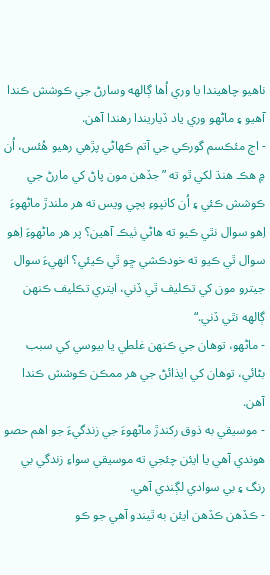ناهيو چاهيندا يا وري اُها ڳالهه وسارڻ جي ڪوشش ڪندا آهيو ۽ ماڻهو وري ياد ڏياريندا رهندا آهن.
- اڄ مئڪسم گورڪي جي آتم ڪهاڻي پڙهي رهيو هُئس، اُن ۾ هڪ هنڌ لکي ٿو ته ”جڏهن مون پاڻ کي مارڻ جي ڪوشش ڪئي ۽ اُن کانپوءِ بچي ويس ته هر ملندڙ ماڻهوءَ اِهو سوال نٿي ڪيو ته هاڻي ٺيڪ آهين؟ پر هر ماڻهوءَ اِهو سوال ٿي ڪيو ته خودڪشي ڇو ٿي ڪيئي؟ انهيءَ سوال جيترو مون کي تڪليف ٿي ڏني، ايتري تڪليف ڪنهن ڳالهه نٿي ڏني.“
- ماڻهو، توهان جي ڪنهن غلطي يا بيوسي کي سبب بڻائي، توهان کي ايذائڻ جي هر ممڪن ڪوشش ڪندا آهن.
- موسيقي به ذوق رکندڙ ماڻهوءَ جي زندگيءَ جو اهم حصو هوندي آهي يا ايئن چئجي ته موسيقي سواءِ زندگي بي رنگ ۽ بي سوادي لڳندي آهي.
- ڪڏهن ڪڏهن ايئن به ٿيندو آهي جو ڪو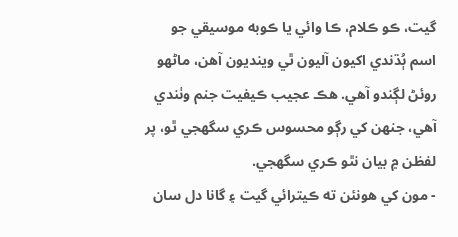گيت، ڪو ڪلام، ڪا وائي يا ڪوبه موسيقي جو اسم ٻُڌندي اکيون آليون ٿي وينديون آهن، ماڻهو روئڻ لڳندو آهي. هڪ عجيب ڪيفيت جنم وٺندي آهي، جنهن کي رڳو محسوس ڪري سگهجي ٿو، پر لفظن ۾ بيان نٿو ڪري سگهجي.
- مون کي هونئن ته ڪيترائي گيت ۽ گانا دل سان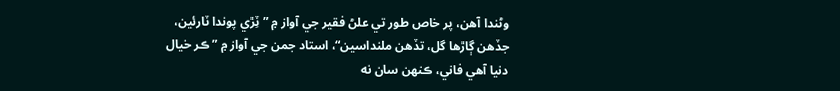وڻندا آهن، پر خاص طور تي علڻ فقير جي آواز ۾ ”ٽِڙي پوندا ٽارئين، جڏهن ڳاڙها گل، تڏهن ملنداسين“، استاد جمن جي آواز ۾ ”ڪر خيال دنيا آهي فاني، ڪنهن سان نه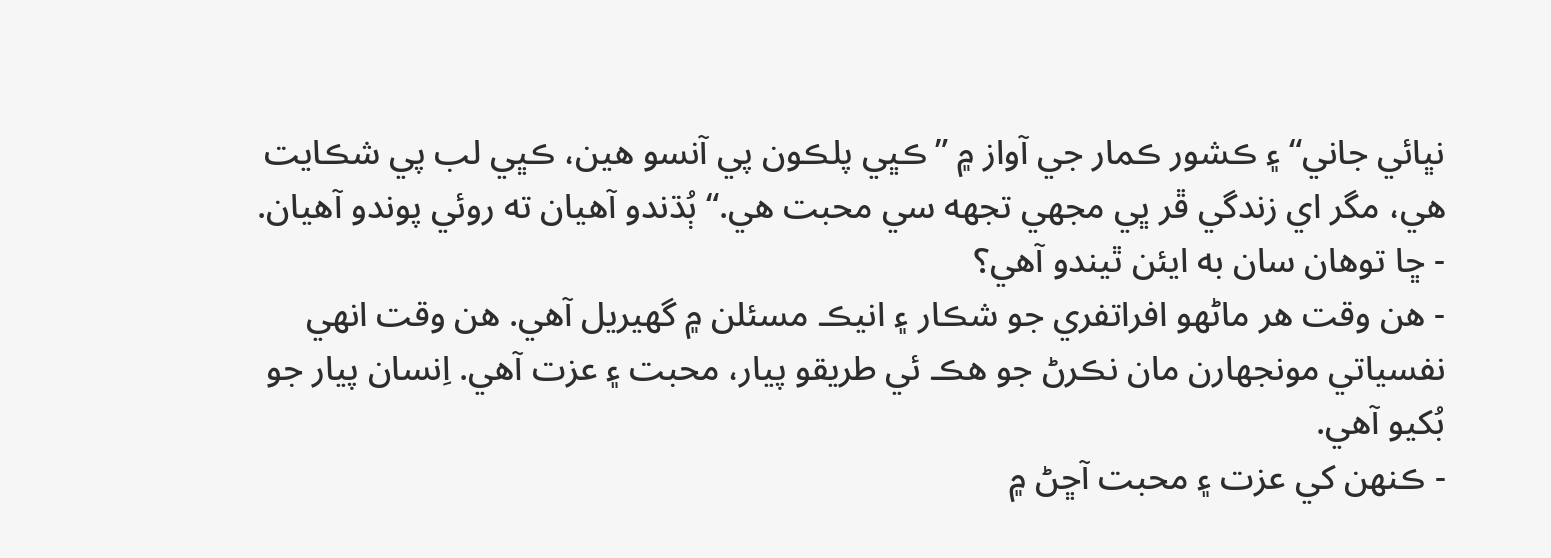نڀائي جاني“ ۽ ڪشور ڪمار جي آواز ۾ ”ڪڀي پلڪون پي آنسو هين، ڪڀي لب پي شڪايت هي، مگر اي زندگي ڦر ڀي مجهي تجهه سي محبت هي.“ ٻُڌندو آهيان ته روئي پوندو آهيان.
- ڇا توهان سان به ايئن ٿيندو آهي؟
- هن وقت هر ماڻهو افراتفري جو شڪار ۽ انيڪ مسئلن ۾ گهيريل آهي. هن وقت انهي نفسياتي مونجهارن مان نڪرڻ جو هڪ ئي طريقو پيار، محبت ۽ عزت آهي. اِنسان پيار جو بُکيو آهي.
- ڪنهن کي عزت ۽ محبت آڇڻ ۾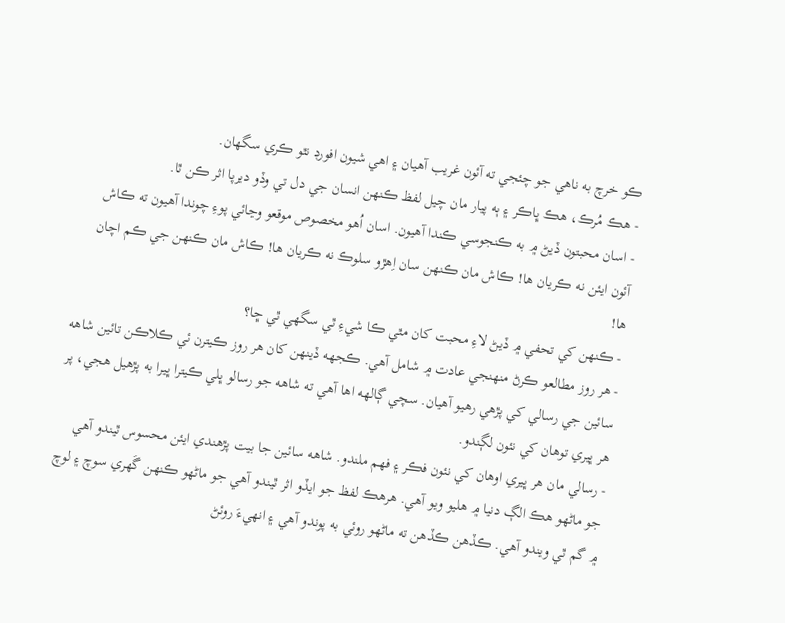ڪو خرچ به ناهي جو چئجي ته آئون غريب آهيان ۽ اهي شيون افورڊ نٿو ڪري سگهان.
- هڪ مُرڪ، هڪ ڀاڪر ۽ ٻه پيار مان چيل لفظ ڪنهن انسان جي دل تي وڏو ديرپا اثر ڪن ٿا.
- اسان محبتون ڏيڻ ۾ به ڪنجوسي ڪندا آهيون. اسان اُهو مخصوص موقعو وڃائي پوءِ چوندا آهيون ته ڪاش آئون ايئن نه ڪريان ها! ڪاش مان ڪنهن سان اِهڙو سلوڪ نه ڪريان ها! ڪاش مان ڪنهن جي ڪم اچان ها!
- ڪنهن کي تحفي ۾ ڏيڻ لاءِ محبت کان مٿي ڪا شيءِ ٿي سگهي ٿي ڇا؟
- هر روز مطالعو ڪرڻ منهنجي عادت ۾ شامل آهي. ڪجهه ڏينهن کان هر روز ڪيترن ئي ڪلاڪن تائين شاهه سائين جي رسالي کي پڙهي رهيو آهيان. سچي ڳالهه اها آهي ته شاهه جو رسالو ڀلي ڪيترا ڀيرا به پڙهيل هجي، پر هر ڀيري توهان کي نئون لڳندو.
- رسالي مان هر ڀيري اوهان کي نئون فڪر ۽ فهم ملندو. شاهه سائين جا بيت پڙهندي ايئن محسوس ٿيندو آهي جو ماڻهو هڪ الڳ دنيا ۾ هليو ويو آهي. هرهڪ لفظ جو ايڏو اثر ٿيندو آهي جو ماڻهو ڪنهن گَهري سوچ ۽ لوچ ۾ گم ٿي ويندو آهي. ڪڏهن ڪڏهن ته ماڻهو روئي به پوندو آهي ۽ انهيءَ روئڻ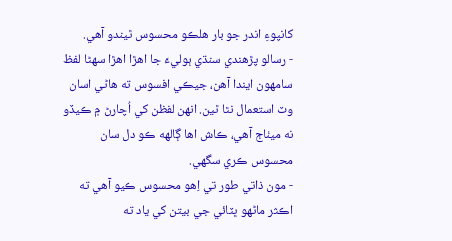کانپوءِ اندر جو بار هلڪو محسوس ٿيندو آهي.
- رسالو پڙهندي سنڌي ٻوليءَ جا اهڙا اهڙا سهڻا لفظ سامهون ايندا آهن، جيڪي افسوس ته هاڻي اسان وٽ استعمال نٿا ٿين. انهن لفظن کي اُچارڻ ۾ ڪيڏو نه ميٺاڄ آهي، ڪاش اها ڳالهه ڪو دل سان محسوس ڪري سگهي.
- مون ذاتي طور تي اِهو محسوس ڪيو آهي ته اڪثر ماڻهو ڀٽائي جي بيتن کي ياد ته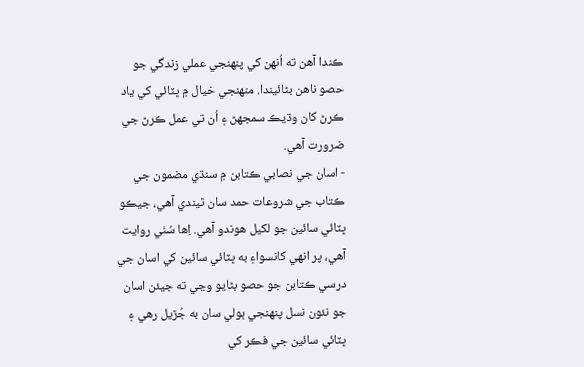ڪندا آهن ته اُنهن کي پنهنجي عملي زندگي جو حصو ناهن بڻائيندا. منهنجي خيال ۾ ڀٽائي کي ياد ڪرڻ کان وڌيڪ سمجهڻ ۽ اُن تي عمل ڪرڻ جي ضرورت آهي.
- اسان جي نصابي ڪتابن ۾ سنڌي مضمون جي ڪتاب جي شروعات حمد سان ٿيندي آهي، جيڪو ڀٽائي سائين جو لکيل هوندو آهي. اِها سُٺي روايت آهي، پر انهي کانسواءِ به ڀٽائي سائين کي اسان جي درسي ڪتابن جو حصو بڻايو وڃي ته جيئن اسان جو نئون نسل پنهنجي ٻولي سان به جُڙيل رهي ۽ ڀٽائي سائين جي فڪر کي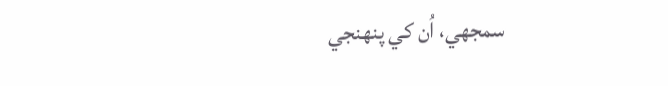سمجهي، اُن کي پنهنجي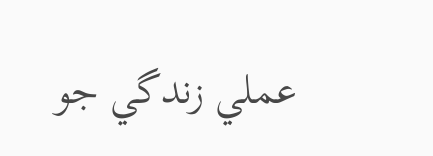عملي زندگي جو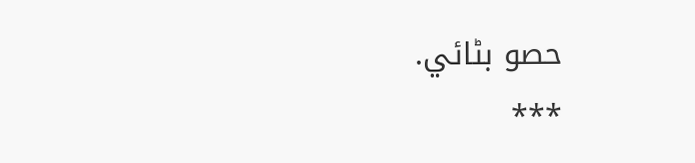حصو بڻائي.
***